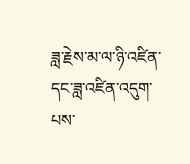ཟླ་རྗེས་མ་ལ་ཉི་འཛིན་དང་ཟླ་འཛིན་འདུག་པས་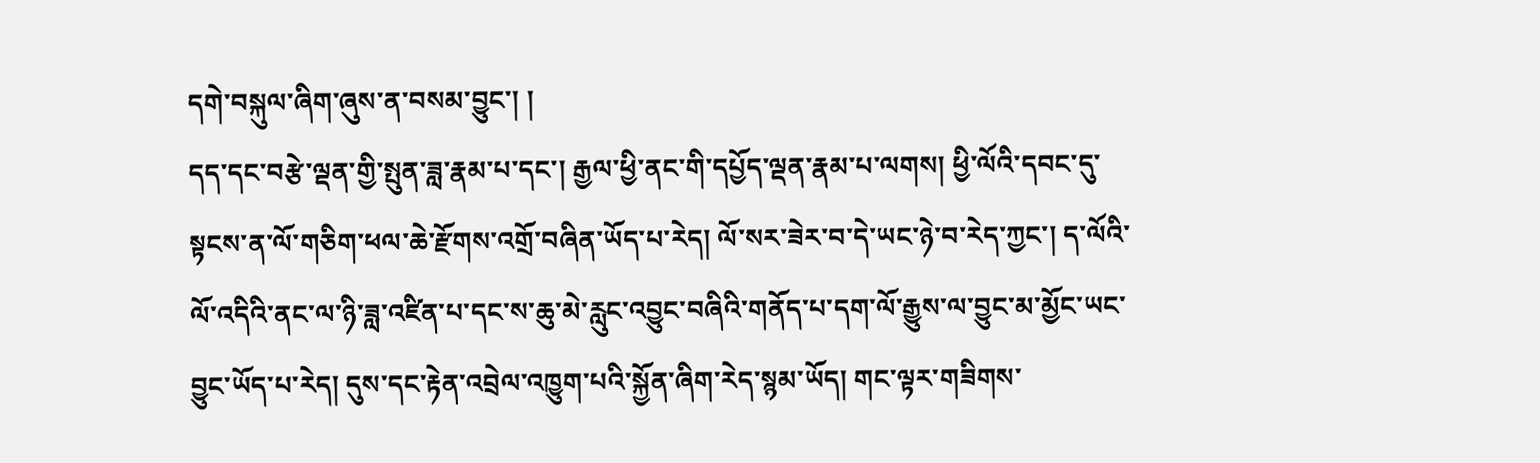དགེ་བསྐུལ་ཞིག་ཞུས་ན་བསམ་བྱུང་། །
དད་དང་བརྩེ་ལྡན་གྱི་སྤུན་ཟླ་རྣམ་པ་དང་། རྒྱལ་ཕྱི་ནང་གི་དཔྱོད་ལྡན་རྣམ་པ་ལགས། ཕྱི་ལོའི་དབང་དུ་སྟངས་ན་ལོ་གཅིག་ཕལ་ཆེ་རྫོགས་འགྲོ་བཞིན་ཡོད་པ་རེད། ལོ་སར་ཟེར་བ་དེ་ཡང་ཉེ་བ་རེད་ཀྱང་། ད་ལོའི་ལོ་འདིའི་ནང་ལ་ཉི་ཟླ་འཛིན་པ་དང་ས་ཆུ་མེ་རླུང་འབྱུང་བཞིའི་གནོད་པ་དག་ལོ་རྒྱུས་ལ་བྱུང་མ་མྱོང་ཡང་བྱུང་ཡོད་པ་རེད། དུས་དང་རྟེན་འབྲེལ་འཁྱུག་པའི་སྐྱོན་ཞིག་རེད་སྙམ་ཡོད། གང་ལྟར་གཟིགས་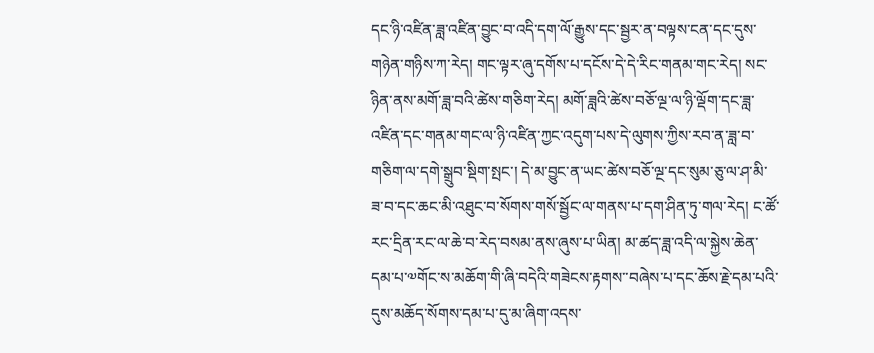དང་ཉི་འཛིན་ཟླ་འཛིན་བྱུང་བ་འདི་དག་ལོ་རྒྱུས་དང་སྦྱར་ན་བལྟས་ངན་དང་དུས་གཉེན་གཉིས་ཀ་རེད། གང་ལྟར་ཞུ་དགོས་པ་དངོས་དེ་དེ་རིང་གནམ་གང་རེད། སང་ཉིན་ནས་མགོ་ཟླ་བའི་ཚེས་གཅིག་རེད། མགོ་ཟླའི་ཚེས་བཅོ་ལྔ་ལ་ཉི་ལྡོག་དང་ཟླ་འཛིན་དང་གནམ་གང་ལ་ཉི་འཛིན་ཀྱང་འདུག་པས་དེ་ལུགས་ཀྱིས་རབ་ན་ཟླ་བ་གཅིག་ལ་དགེ་སྒྲུབ་སྡིག་སྤང་། དེ་མ་བྱུང་ན་ཡང་ཚེས་བཅོ་ལྔ་དང་སུམ་ཅུ་ལ་ཤ་མི་ཟ་བ་དང་ཆང་མི་འཐུང་བ་སོགས་གསོ་སྦྱོང་ལ་གནས་པ་དག་ཤིན་ཏུ་གལ་རེད། ང་ཚོ་རང་དྲིན་རང་ལ་ཆེ་བ་རེད་བསམ་ནས་ཞུས་པ་ཡིན། མ་ཚད་ཟླ་འདི་ལ་སྐྱེས་ཆེན་དམ་པ་༧གོང་ས་མཆོག་གི་ཞི་བདེའི་གཟེངས་རྟགས་་བཞེས་པ་དང་ཆོས་རྗེ་དམ་པའི་དུས་མཆོད་སོགས་དམ་པ་དུ་མ་ཞིག་འདས་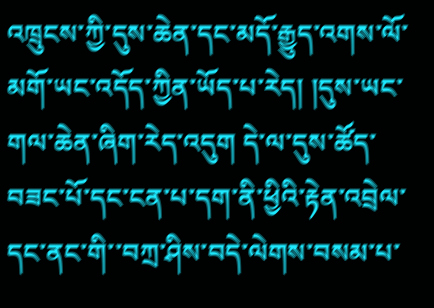འཁྲུངས་ཀྱི་དུས་ཆེན་དང་མདོ་རྒྱུད་འགས་ལོ་མགོ་ཡང་འདོད་ཀྱིན་ཡོད་པ་རེད། །དུས་ཡང་གལ་ཆེན་ཞིག་རེད་འདུག དེ་ལ་དུས་ཚོད་བཟང་པོ་དང་ངན་པ་དག་ནི་ཕྱིའི་རྟེན་འབྲེལ་དང་ནང་གི་་བཀྲ་ཤིས་བདེ་ལེགས་བསམ་པ་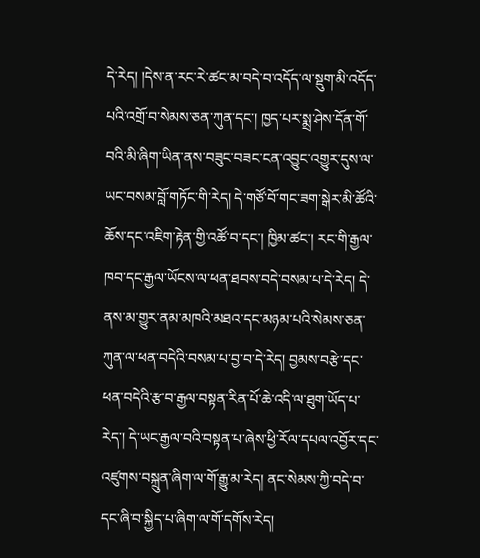དེ་རེད། །དེས་ན་རང་རེ་ཚང་མ་བདེ་བ་འདོད་ལ་སྡུག་མི་འདོད་པའི་འགྲོ་བ་སེམས་ཅན་ཀུན་དང་། ཁྱད་པར་སྨྲ་ཤེས་དོན་གོ་བའི་མི་ཞིག་ཡིན་ནས་བཟུང་བཟང་ངན་འབྱུང་འགྱུར་དུས་ལ་ཡང་བསམ་བློ་གཏོང་གི་རེད། དེ་གཙོ་བོ་གང་ཟག་སྒེར་མི་ཚོའི་ཆོས་དང་འཇིག་རྟེན་གྱི་འཚོ་བ་དང་། ཁྱིམ་ཚང་། རང་གི་རྒྱལ་ཁབ་དང་རྒྱལ་ཡོངས་ལ་ཕན་ཐབས་བདེ་བསམ་པ་དེ་རེད། དེ་ནས་མ་གྱུར་ནམ་མཁའི་མཐའ་དང་མཉམ་པའི་སེམས་ཅན་ཀུན་ལ་ཕན་བདེའི་བསམ་པ་བྱ་བ་དེ་རེད། བྱམས་བརྩེ་དང་ཕན་བདེའི་རྩ་བ་རྒྱལ་བསྟན་རིན་པོ་ཆེ་འདི་ལ་ཐུག་ཡོད་པ་རེད་། དེ་ཡང་རྒྱལ་བའི་བསྟན་པ་ཞེས་ཕྱི་རོལ་དཔལ་འབྱོར་དང་འཛུགས་བསྐྲུན་ཞིག་ལ་གོ་རྒྱུ་མ་རེད། ནང་སེམས་ཀྱི་བདེ་བ་དང་ཞི་བ་སྐྱིད་པ་ཞིག་ལ་གོ་དགོས་རེད།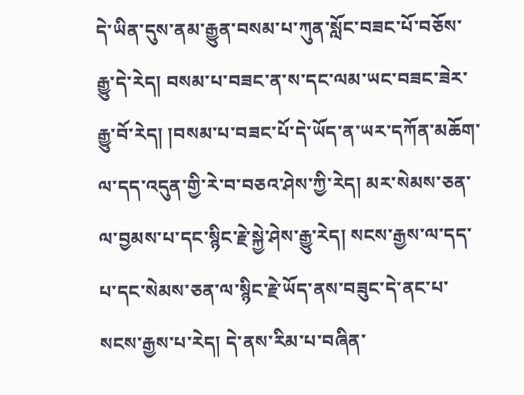དེ་ཡིན་དུས་ནམ་རྒྱུན་བསམ་པ་ཀུན་སློང་བཟང་པོ་བཅོས་རྒྱུ་དེ་རེད། བསམ་པ་བཟང་ན་ས་དང་ལམ་ཡང་བཟང་ཟེར་རྒྱུ་བོ་རེད། །བསམ་པ་བཟང་པོ་དེ་ཡོད་ན་ཡར་དཀོན་མཆོག་ལ་དད་འདུན་གྱི་རེ་བ་བཅའ་ཤེས་ཀྱི་རེད། མར་སེམས་ཅན་ལ་བྱམས་པ་དང་སྙིང་རྗེ་སྐྱེ་ཤེས་རྒྱུ་རེད། སངས་རྒྱས་ལ་དད་པ་དང་སེམས་ཅན་ལ་སྙིང་རྗེ་ཡོད་ནས་བཟུང་དེ་ནང་པ་སངས་རྒྱས་པ་རེད། དེ་ནས་རིམ་པ་བཞིན་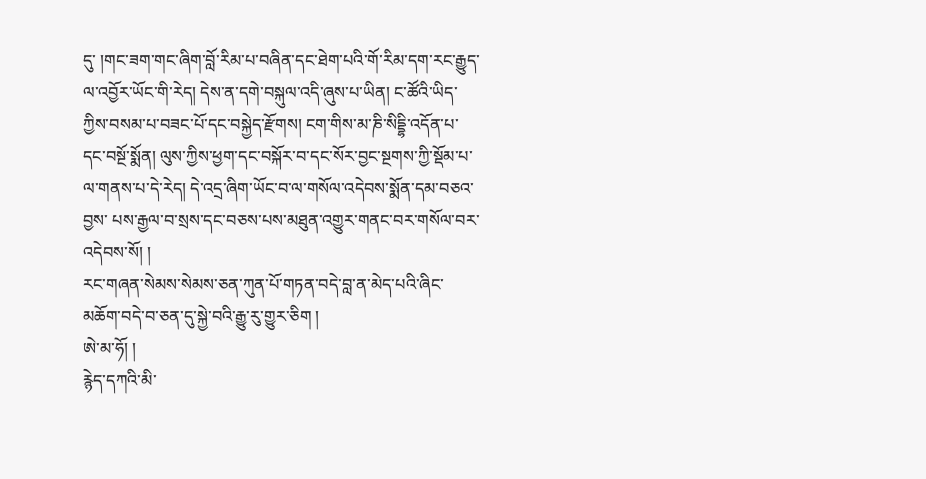དུ་ །གང་ཟག་གང་ཞིག་བློ་རིམ་པ་བཞིན་དང་ཐེག་པའི་གོ་རིམ་དག་རང་རྒྱུད་ལ་འབྱོར་ཡོང་གི་རེད། དེས་ན་དགེ་བསྐུལ་འདི་ཞུས་པ་ཡིན། ང་ཚོའི་ཡིད་ཀྱིས་བསམ་པ་བཟང་པོ་དང་བསྐྱེད་རྫོགས། ངག་གིས་མ་ཎི་སིདྡྷི་འདོན་པ་དང་བསྔོ་སྨོན། ལུས་ཀྱིས་ཕྱག་དང་བསྐོར་བ་དང་སོར་བྱང་སྔགས་ཀྱི་སྡོམ་པ་ལ་གནས་པ་དེ་རེད། དེ་འདྲ་ཞིག་ཡོང་བ་ལ་གསོལ་འདེབས་སྨོན་དམ་བཅའ་བྱས་ པས་རྒྱལ་བ་སྲས་དང་བཅས་པས་མཐུན་འགྱུར་གནང་བར་གསོལ་བར་འདེབས་སོ། །
རང་གཞན་སེམས་སེམས་ཅན་ཀུན་པོ་གཏན་བདེ་བླ་ན་མེད་པའི་ཞིང་མཆོག་བདེ་བ་ཅན་དུ་སྐྱེ་བའི་རྒྱུ་རུ་གྱུར་ཅིག །
ཨེ་མ་ཧོ། །
རྙེད་དཀའི་མི་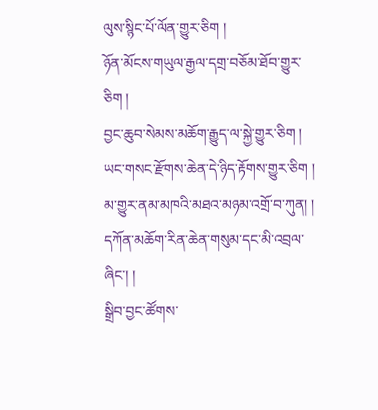ལུས་སྙིང་པོ་ལོན་གྱུར་ཅིག །
ཉོན་མོངས་གཡུལ་རྒྱལ་དགྲ་བཅོམ་ཐོབ་གྱུར་ཅིག །
བྱང་ཆུབ་སེམས་མཆོག་རྒྱུད་ལ་སྐྱེ་གྱུར་ཅིག །
ཡང་གསང་རྫོགས་ཆེན་དེ་ཉིད་རྟོགས་གྱུར་ཅིག །
མ་གྱུར་ནམ་མཁའི་མཐའ་མཉམ་འགྲོ་བ་ཀུན། །
དཀོན་མཆོག་རིན་ཆེན་གསུམ་དང་མི་འབྲལ་ཞིང་། །
སྒྲིབ་བྱང་ཚོགས་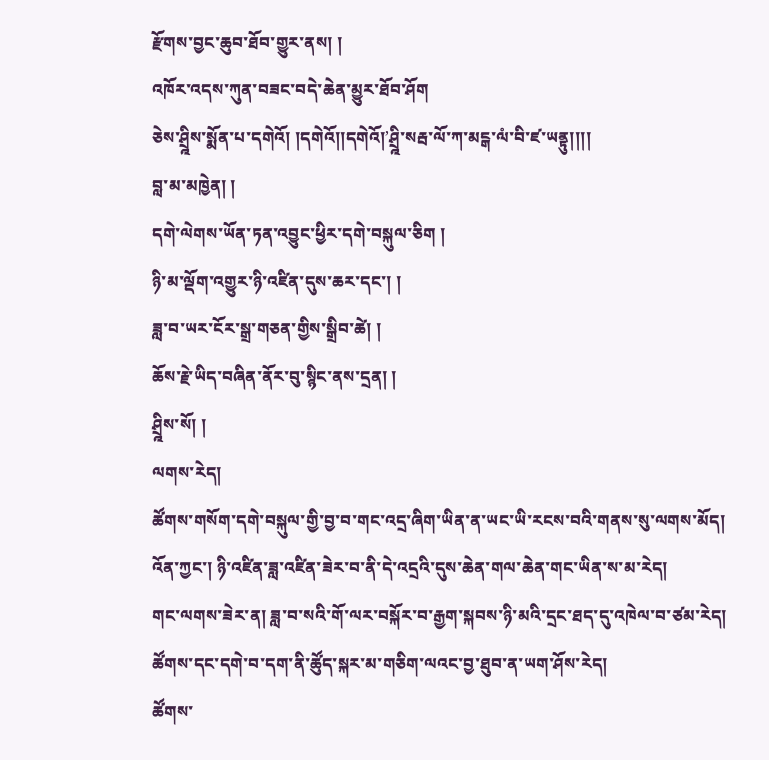རྫོགས་བྱང་ཆུབ་ཐོབ་གྱུར་ནས། །
འཁོར་འདས་ཀུན་བཟང་བདེ་ཆེན་མྱུར་ཐོབ་ཤོག
ཅེས་ཤྲྰིས་སྨོན་པ་དགེའོ། །དགེའོ།།དགེའོ།’ཤྲྰི་སརྦ་ལོ་ཀ་མངྒ་ལཾ་བི་ཛ་ཡནྟུ།།།།
བླ་མ་མཁྱེན། །
དགེ་ལེགས་ཡོན་ཏན་འབྱུང་ཕྱིར་དགེ་བསྐུལ་ཅིག །
ཉི་མ་ལྡོག་འགྱུར་ཉི་འཛིན་དུས་ཆར་དང་། །
ཟླ་བ་ཡར་ངོར་སྒྲ་གཅན་གྱིས་སྒྲིབ་ཚེ། །
ཆོས་རྗེ་ཡིད་བཞིན་ནོར་བུ་སྙིང་ནས་དྲན། །
ཤྲྰིས་སོ། །
ལགས་རེད།
ཚོགས་གསོག་དགེ་བསྐུལ་གྱི་བྱ་བ་གང་འདྲ་ཞིག་ཡིན་ན་ཡང་ཡི་རངས་བའི་གནས་སུ་ལགས་མོད། འོན་ཀྱང་། ཉི་འཛིན་ཟླ་འཛིན་ཟེར་བ་ནི་དེ་འདྲའི་དུས་ཆེན་གལ་ཆེན་གང་ཡིན་ས་མ་རེད།
གང་ལགས་ཟེར་ན། ཟླ་བ་སའི་གོ་ལར་བསྐོར་བ་རྒྱག་སྐབས་ཉི་མའི་དྲང་ཐད་དུ་འཁེལ་བ་ཙམ་རེད།
ཚོགས་དང་དགེ་བ་དག་ནི་ཚོུད་སྐར་མ་གཅིག་ལའང་བྱ་ཐུབ་ན་ཡག་ཤོས་རེད།
ཚོགས་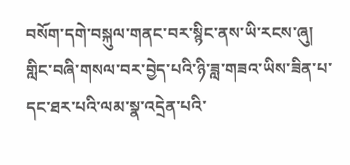བསོག་དགེ་བསྐུལ་གནང་བར་སྙིང་ནས་ཡི་རངས་ཞུ།
གླིང་བཞི་གསལ་བར་བྱེད་པའི་ཉི་ཟླ་གཟའ་ཡིས་ཟིན་པ་དང་ཐར་པའི་ལམ་སྣ་འདྲེན་པའི་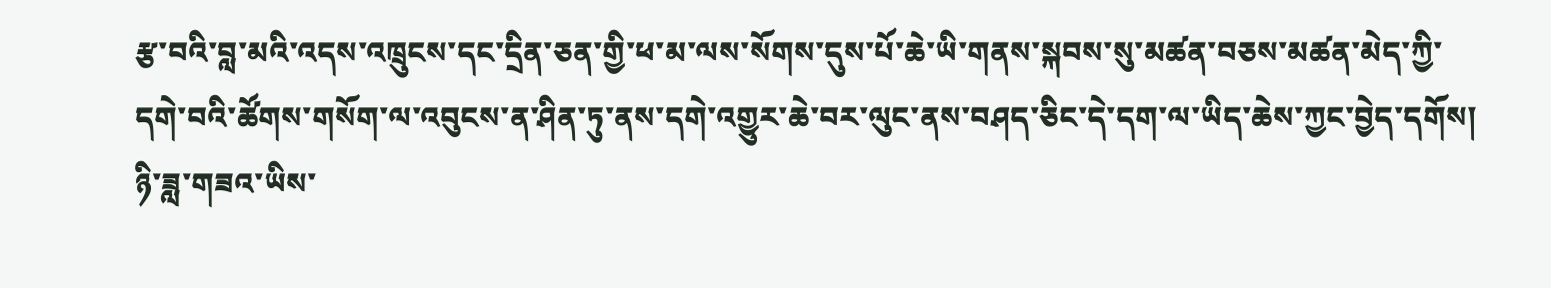རྩ་བའི་བླ་མའི་འདས་འཁྲུངས་དང་དྲིན་ཅན་གྱི་ཕ་མ་ལས་སོགས་དུས་པོ་ཆེ་ཡི་གནས་སྐབས་སུ་མཚན་བཅས་མཚན་མེད་ཀྱི་དགེ་བའི་ཚོགས་གསོག་ལ་འབུངས་ན་ཤིན་ཏུ་ནས་དགེ་འགྱུར་ཆེ་བར་ལུང་ནས་བཤད་ཅིང་དེ་དག་ལ་ཡིད་ཆེས་ཀྱང་བྱེད་དགོས།
ཉི་ཟླ་གཟའ་ཡིས་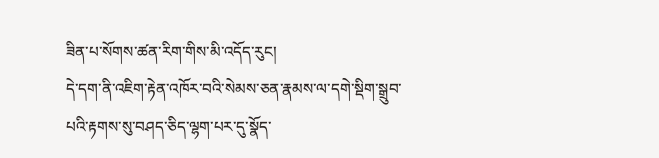ཟིན་པ་སོགས་ཚན་རིག་གིས་མི་འདོད་རུང།
དེ་དག་ནི་འཇིག་རྟེན་འཁོར་བའི་སེམས་ཅན་རྣམས་ལ་དགེ་སྡིག་སྒྲུབ་པའི་རྟགས་སུ་བཤད་ཅིད་ལྷག་པར་དུ་སྣོད་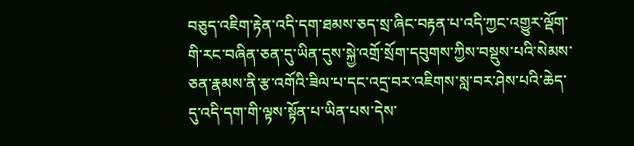བཅུད་འཇིག་རྟེན་འདི་དག་ཐམས་ཅད་སྲ་ཞིང་བརྟན་པ་འདི་ཀྱང་འགྱུར་ལྡོག་གི་རང་བཞིན་ཅན་དུ་ཡིན་དུས་སྐྱེ་འགྲོ་སྲོག་དབུགས་ཀྱིས་བསྡུས་པའི་སེམས་ཅན་རྣམས་ནི་རྩ་འགོའི་ཟིལ་པ་དང་འདྲ་བར་འཇིགས་སླ་བར་ཤེས་པའི་ཆེད་དུ་འདི་དག་གི་ལྟས་སྟོན་པ་ཡིན་པས་དེས་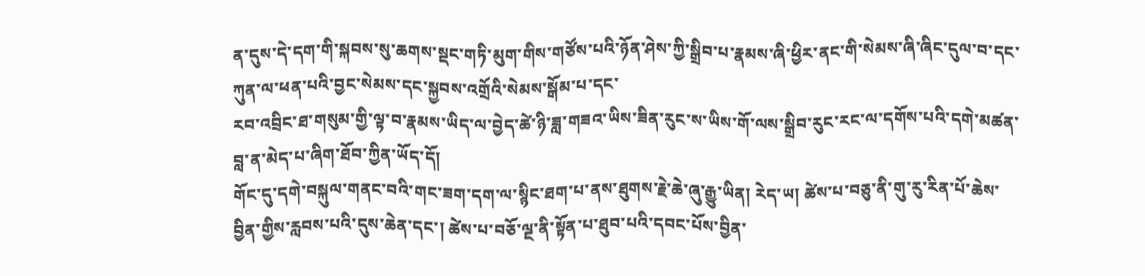ན་དུས་དེ་དག་གི་སྐབས་སུ་ཆགས་སྡང་གཏི་མུག་གིས་གཙོས་པའི་ཉོན་ཤེས་ཀྱི་སྒྲིབ་པ་རྣམས་ཞི་ཕྱིར་ནང་གི་སེམས་ཞི་ཞིང་དུལ་བ་དང་ཀུན་ལ་ཕན་པའི་བྱང་སེམས་དང་སྐྱབས་འགྲོའི་སེམས་སྒོམ་པ་དང་
རབ་འབྲིང་ཐ་གསུམ་གྱི་ལྟ་བ་རྣམས་ཡིད་ལ་བྱེད་ཚེ་ཉི་ཟླ་གཟའ་ཡིས་ཟིན་རུང་ས་ཡིས་གོ་ལས་སྒྲིབ་རུང་རང་ལ་དགོས་པའི་དགེ་མཚན་བླ་ན་མེད་པ་ཞིག་ཐོབ་ཀྱིན་ཡོད་དོ།
གོང་དུ་དགེ་བསྐུལ་གནང་བའི་གང་ཟག་དག་ལ་སྙིང་ཐག་པ་ནས་ཐུགས་རྗེ་ཆེ་ཞུ་རྒྱུ་ཡིན། རེད་ཡ། ཚེས་པ་བཅུ་ནི་གུ་རུ་རིན་པོ་ཆེས་བྱིན་གྱིས་རླབས་པའི་དུས་ཆེན་དང་། ཚེས་པ་བཅོ་ལྔ་ནི་སྟོན་པ་ཐུབ་པའི་དབང་པོས་བྱིན་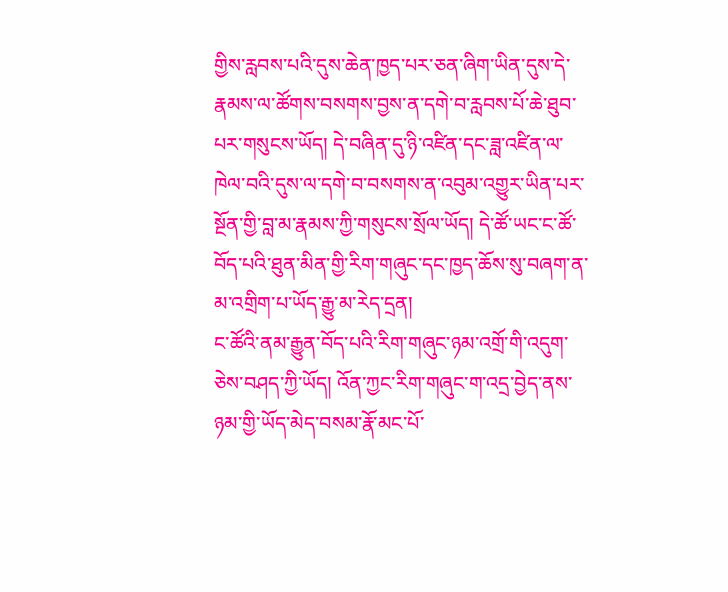གྱིས་རླབས་པའི་དུས་ཆེན་ཁྱད་པར་ཅན་ཞིག་ཡིན་དུས་དེ་རྣམས་ལ་ཚོགས་བསགས་བྱས་ན་དགེ་བ་རླབས་པོ་ཆེ་ཐུབ་པར་གསུངས་ཡོད། དེ་བཞིན་དུ་ཉི་འཛིན་དང་ཟླ་འཛིན་ལ་ཁེལ་བའི་དུས་ལ་དགེ་བ་བསགས་ན་འབུམ་འགྱུར་ཡིན་པར་སྔོན་གྱི་བླ་མ་རྣམས་ཀྱི་གསུངས་སྲོལ་ཡོད། དེ་ཚོ་ཡང་ང་ཚོ་བོད་པའི་ཐུན་མིན་གྱི་རིག་གཞུང་དང་ཁྱད་ཆོས་སུ་བཞག་ན་མ་འགྲིག་པ་ཡོད་རྒྱུ་མ་རེད་དྲན།
ང་ཚོའི་ནམ་རྒྱུན་བོད་པའི་རིག་གཞུང་ཉམ་འགྲོ་གི་འདུག་ཅེས་བཤད་ཀྱི་ཡོད། འོན་ཀྱང་རིག་གཞུང་ག་འདྲ་བྱེད་ནས་ཉམ་གྱི་ཡོད་མེད་བསམ་རྣོ་མང་པོ་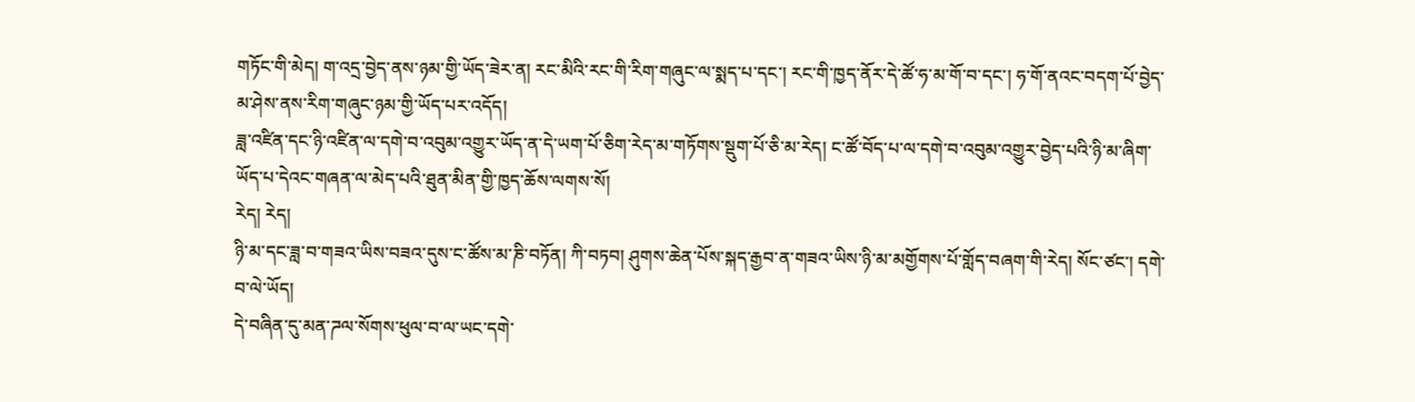གཏོང་གི་མེད། ག་འདྲ་བྱེད་ནས་ཉམ་གྱི་ཡོད་ཟེར་ན། རང་མིའི་རང་གི་རིག་གཞུང་ལ་སྨད་པ་དང་། རང་གི་ཁྱད་ནོར་དེ་ཚོ་ཧ་མ་གོ་བ་དང་། ཧ་གོ་ནའང་བདག་པོ་བྱེད་མ་ཤེས་ནས་རིག་གཞུང་ཉམ་གྱི་ཡོད་པར་འདོད།
ཟླ་འཛིན་དང་ཉི་འཛིན་ལ་དགེ་བ་འབུམ་འགྱུར་ཡོད་ན་དེ་ཡག་པོ་ཅིག་རེད་མ་གཏོགས་སྡུག་པོ་ཅི་མ་རེད། ང་ཚོ་བོད་པ་ལ་དགེ་བ་འབུམ་འགྱུར་བྱེད་པའི་ཉི་མ་ཞིག་ཡོད་པ་དེའང་གཞན་ལ་མེད་པའི་ཐུན་མིན་གྱི་ཁྱད་ཆོས་ལགས་སོ།
རེད། རེད།
ཉི་མ་དང་ཟླ་བ་གཟའ་ཡིས་བཟའ་དུས་ང་ཚོས་མ་ཎི་བཏོན། ཀི་བཏབ། ཤུགས་ཆེན་པོས་སྐད་རྒྱབ་ན་གཟའ་ཡིས་ཉི་མ་མགྱོགས་པོ་གློད་བཞག་གི་རེད། སོང་ཙང་། དགེ་བ་ལེ་ཡོད།
དེ་བཞིན་དུ་མན་ཌལ་སོགས་ཕུལ་བ་ལ་ཡང་དགེ་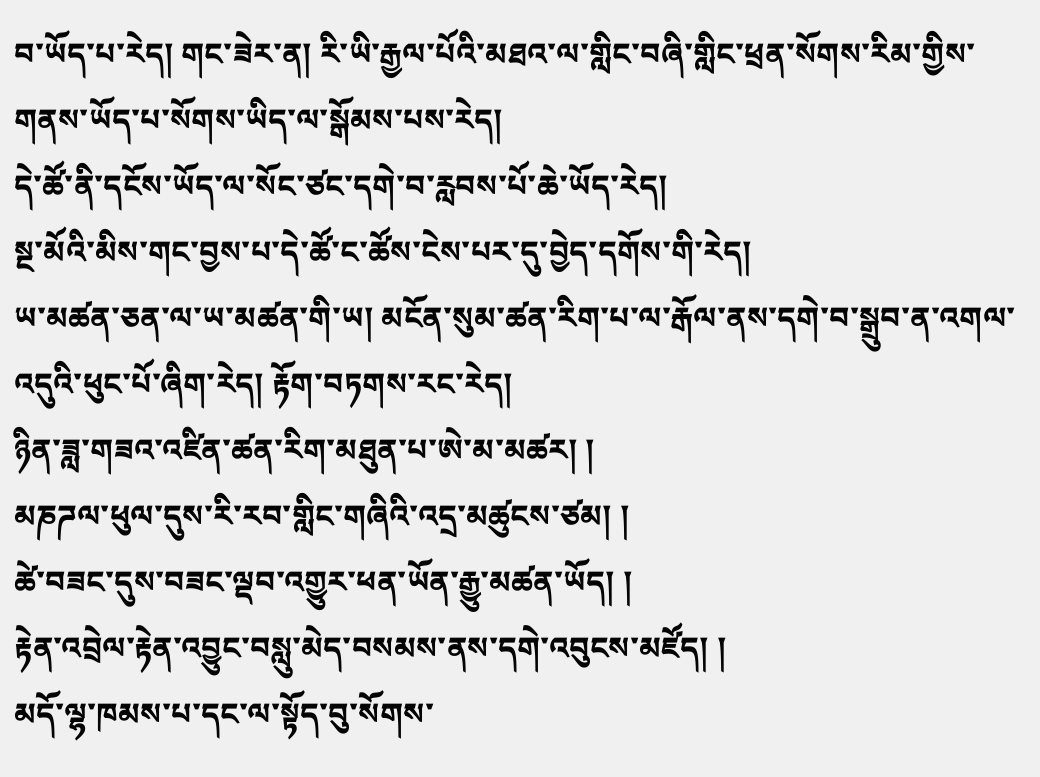བ་ཡོད་པ་རེད། གང་ཟེར་ན། རི་ཡི་རྒྱལ་པོའི་མཐའ་ལ་གླིང་བཞི་གླིང་ཕྲན་སོགས་རིམ་གྱིས་གནས་ཡོད་པ་སོགས་ཡིད་ལ་སྒོམས་པས་རེད།
དེ་ཚོ་ནི་དངོས་ཡོད་ལ་སོང་ཙང་དགེ་བ་རླབས་པོ་ཆེ་ཡོད་རེད།
སྔ་མོའི་མིས་གང་བྱས་པ་དེ་ཚོ་ང་ཚོས་ངེས་པར་དུ་བྱེད་དགོས་གི་རེད།
ཡ་མཚན་ཅན་ལ་ཡ་མཚན་གི་ཡ། མངོན་སུམ་ཚན་རིག་པ་ལ་རྒོལ་ནས་དགེ་བ་སྒྲུབ་ན་འགལ་འདུའི་ཕུང་པོ་ཞིག་རེད། རྟོག་བཏགས་རང་རེད།
ཉིན་ཟླ་གཟའ་འཛིན་ཚན་རིག་མཐུན་པ་ཨེ་མ་མཚར། །
མཎཌལ་ཕུལ་དུས་རི་རབ་གླིང་གཞིའི་འདྲ་མཚུངས་ཙམ། །
ཚེ་བཟང་དུས་བཟང་ལྡབ་འགྱུར་ཕན་ཡོན་རྒྱུ་མཚན་ཡོད། །
རྟེན་འབྲེལ་རྟེན་འབྱུང་བསླུ་མེད་བསམས་ནས་དགེ་འབུངས་མཛོད། །
མདོ་ལྷ་ཁམས་པ་དང་ལ་སྟོད་བུ་སོགས་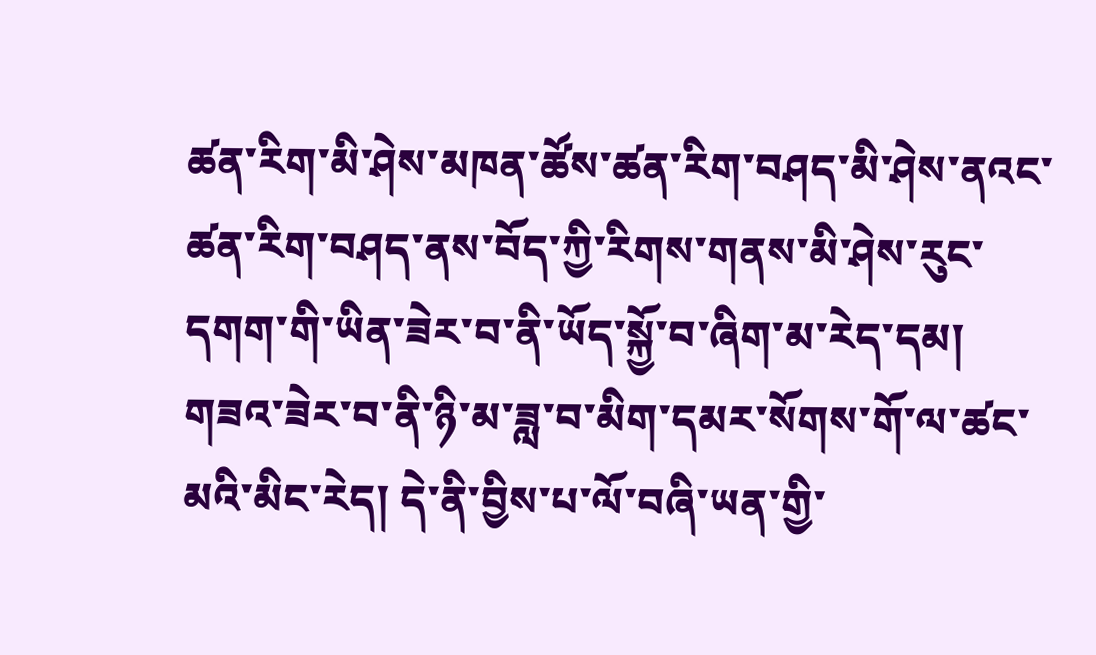ཚན་རིག་མི་ཤེས་མཁན་ཚོས་ཚན་རིག་བཤད་མི་ཤེས་ནའང་ཚན་རིག་བཤད་ནས་བོད་ཀྱི་རིགས་གནས་མི་ཤེས་རུང་དགག་གི་ཡིན་ཟེར་བ་ནི་ཡོད་སྐྱོ་བ་ཞིག་མ་རེད་དམ། གཟའ་ཟེར་བ་ནི་ཉི་མ་ཟླ་བ་མིག་དམར་སོགས་གོ་ལ་ཚང་མའི་མིང་རེད། དེ་ནི་བྱིས་པ་ལོ་བཞི་ཡན་གྱི་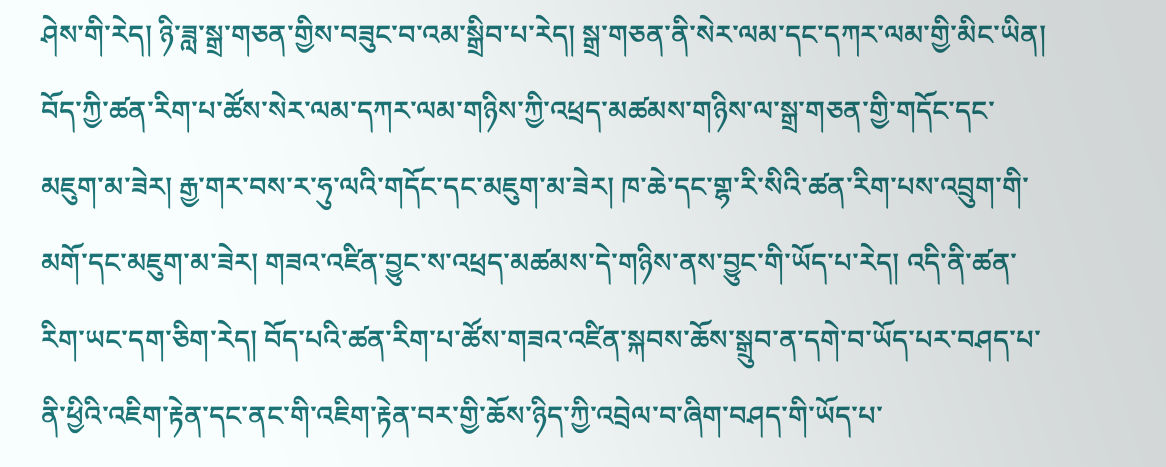ཤེས་གི་རེད། ཉི་ཟླ་སྒྲ་གཅན་གྱིས་བཟུང་བ་འམ་སྒྲིབ་པ་རེད། སྒྲ་གཅན་ནི་སེར་ལམ་དང་དཀར་ལམ་གྱི་མིང་ཡིན། བོད་ཀྱི་ཚན་རིག་པ་ཚོས་སེར་ལམ་དཀར་ལམ་གཉིས་ཀྱི་འཕྲད་མཚམས་གཉིས་ལ་སྒྲ་གཅན་གྱི་གདོང་དང་མཇུག་མ་ཟེར། རྒྱ་གར་བས་ར་ཧུ་ལའི་གདོང་དང་མཇུག་མ་ཟེར། ཁ་ཆེ་དང་གྷ་རི་སིའི་ཚན་རིག་པས་འབྲུག་གི་མགོ་དང་མཇུག་མ་ཟེར། གཟའ་འཛིན་བྱུང་ས་འཕྲད་མཚམས་དེ་གཉིས་ནས་བྱུང་གི་ཡོད་པ་རེད། འདི་ནི་ཚན་རིག་ཡང་དག་ཅིག་རེད། བོད་པའི་ཚན་རིག་པ་ཚོས་གཟའ་འཛིན་སྐབས་ཆོས་སྒྲུབ་ན་དགེ་བ་ཡོད་པར་བཤད་པ་ནི་ཕྱིའི་འཇིག་རྟེན་དང་ནང་གི་འཇིག་རྟེན་བར་གྱི་ཆོས་ཉིད་ཀྱི་འབྲེལ་བ་ཞིག་བཤད་གི་ཡོད་པ་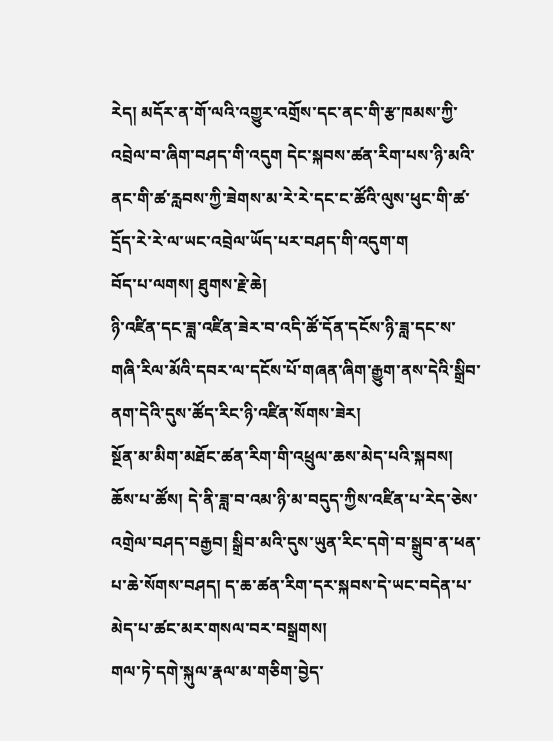རེད། མདོར་ན་གོ་ལའི་འགྱུར་འགྲོས་དང་ནང་གི་རྩ་ཁམས་ཀྱི་འབྲེལ་བ་ཞིག་བཤད་གི་འདུག དེང་སྐབས་ཚན་རིག་པས་ཉི་མའི་ནང་གི་ཚ་རླབས་ཀྱི་ཟེགས་མ་རེ་རེ་དང་ང་ཚོའི་ལུས་ཕུང་གི་ཚ་དྲོད་རེ་རེ་ལ་ཡང་འབྲེལ་ཡོད་པར་བཤད་གི་འདུག་ག
བོད་པ་ལགས། ཐུགས་རྗེ་ཆེ།
ཉི་འཛིན་དང་ཟླ་འཛིན་ཟེར་བ་འདི་ཚོ་དོན་དངོས་ཉི་ཟླ་དང་ས་གཞི་རིལ་མོའི་དབར་ལ་དངོས་པོ་གཞན་ཞིག་རྒྱུག་ནས་དེའི་སྒྲིབ་ནག་དེའི་དུས་ཚོད་རིང་ཉི་འཛིན་སོགས་ཟེར།
སྔོན་མ་མིག་མཐོང་ཚན་རིག་གི་འཕྲུལ་ཆས་མེད་པའི་སྐབས། ཆོས་པ་ཚོས། དེ་ནི་ཟླ་བ་འམ་ཉི་མ་བདུད་ཀྱིས་འཛིན་པ་རེད་ཅེས་འགྲེལ་བཤད་བརྒྱབ། སྒྲིབ་མའི་དུས་ཡུན་རིང་དགེ་བ་སྒྲུབ་ན་ཕན་པ་ཆེ་སོགས་བཤད། ད་ཆ་ཚན་རིག་དར་སྐབས་དེ་ཡང་བདེན་པ་མེད་པ་ཚང་མར་གསལ་བར་བསྒྲགས།
གལ་ཏེ་དགེ་སྐུལ་རྣལ་མ་གཅིག་བྱེད་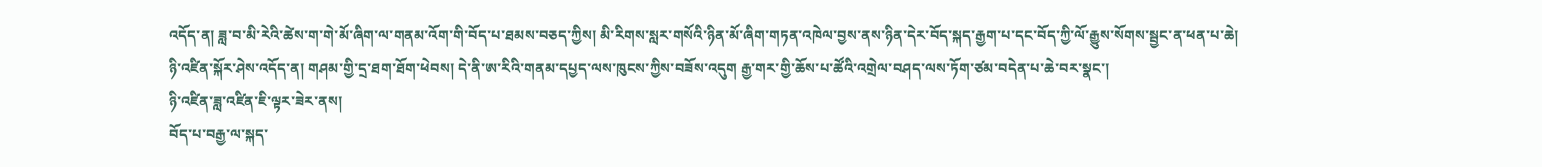འདོད་ན། ཟླ་བ་མི་རེའི་ཚེས་ག་གེ་མོ་ཞིག་ལ་གནམ་འོག་གི་བོད་པ་ཐམས་བཅད་ཀྱིས། མི་རིགས་སླར་གསོའི་ཉིན་མོ་ཞིག་གཏན་འཁེལ་བྱས་ནས་ཉིན་དེར་བོད་སྐད་རྒྱག་པ་དང་བོད་ཀྱི་ལོ་རྒྱུས་སོགས་སྦྱང་ན་ཕན་པ་ཆེ།
ཉི་འཛིན་སྐོར་ཤེས་འདོད་ན། གཤམ་གྱི་དྲ་ཐག་ཐོག་ཕེབས། དེ་ནི་ཨ་རིའི་གནམ་དཔྱད་ལས་ཁུངས་ཀྱིས་བཟོས་འདུག རྒྱ་གར་གྱི་ཆོས་པ་ཚོའི་འགྲེལ་བཤད་ལས་ཏོག་ཙམ་བདེན་པ་ཆེ་བར་སྣང་།
ཉི་འཛིན་ཟླ་འཛིན་ཇི་ལྟར་ཟེར་ནས།
བོད་པ་བརྒྱ་ལ་སྐད་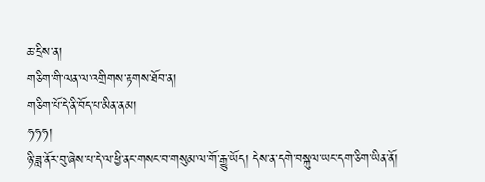ཆ་དྲིས་ན།
གཅིག་གི་ལན་ལ་འགྲིགས་རྟགས་ཐོབ་ན།
གཅིག་པོ་དེ་ནི་བོད་པ་མིན་ནམ།
ཧཧཧ།
ཉི་ཟླ་ནོར་བུ་ཞེས་པ་དེ་ལ་ཕྱི་ནང་གསང་བ་གསུམ་ལ་གོ་རྒྱུ་ཡོད། དེས་ན་དགེ་བསྐུལ་ཡང་དག་ཅིག་ཡིན་ནོ།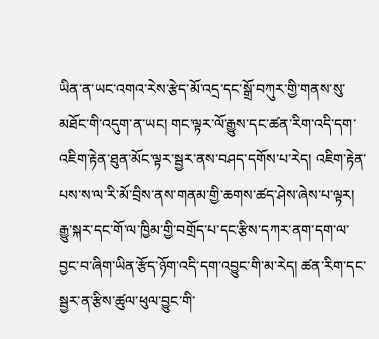ཡིན་ན་ཡང་འགའ་རེས་རྩེད་མོ་འདྲ་དང་སྒྲོ་བཀུར་གྱི་གནས་སུ་མཐོང་གི་འདུག་ན་ཡང། གང་ལྟར་ལོ་རྒྱུས་དང་ཚན་རིག་འདི་དག་འཇིག་རྟེན་ཐུན་མོང་ལྟར་སྦྱར་ནས་བཤད་དགོས་པ་རེད། འཇིག་རྟེན་པས་ས་ལ་རི་མོ་བྲིས་ནས་གནམ་གྱི་ཆགས་ཚད་ཤེས་ཞེས་པ་ལྟར། རྒྱུ་སྐར་དང་གོ་ལ་ཁྱིམ་གྱི་བགྲོད་པ་དང་རྩིས་དཀར་ནག་དག་ལ་བྱང་བ་ཞིག་ཡིན་རྩོད་ཉོག་འདི་དག་འབྱུང་གི་མ་རེད། ཚན་རིག་དང་སྦྱར་ན་རྩིས་ཚུལ་ཕུལ་བྱུང་གི་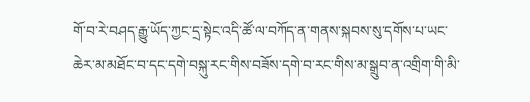གོ་བ་རེ་བཤད་རྒྱུ་ཡོད་ཀྱང་དྲ་སྟེང་འདི་ཚོ་ལ་བཀོད་ན་གནས་སྐབས་སུ་དགོས་པ་ཡང་ཆེར་མ་མཐོང་བ་དང་དགེ་བསྐུ་རང་གིས་བཟོས་དགེ་བ་རང་གིས་མ་སྒྲུབ་ན་འགྲིག་གི་མི་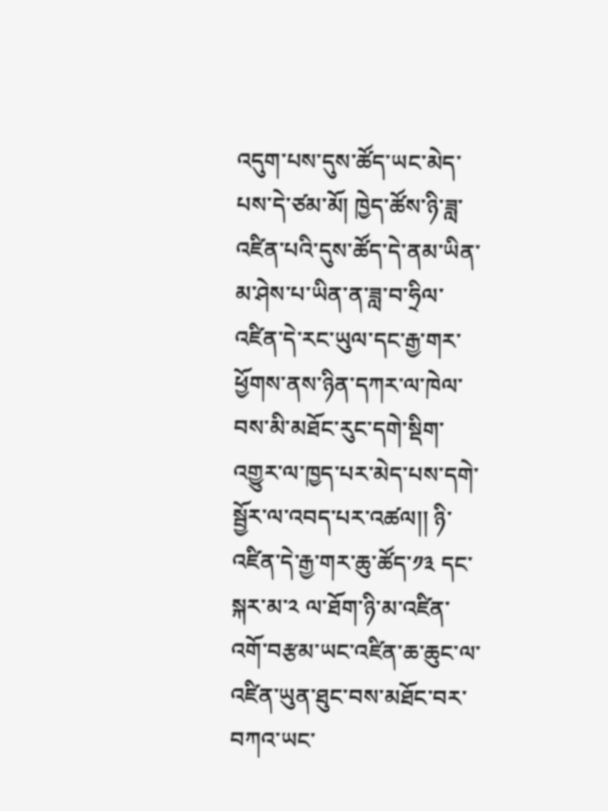འདུག་པས་དུས་ཚོད་ཡང་མེད་པས་དེ་ཙམ་མོ། ཁྱེད་ཚོས་ཉི་ཟླ་འཛིན་པའི་དུས་ཚོད་དེ་ནམ་ཡིན་མ་ཤེས་པ་ཡིན་ན་ཟླ་བ་ཧྲིལ་འཛིན་དེ་རང་ཡུལ་དང་རྒྱ་གར་ཕྱོགས་ནས་ཉིན་དཀར་ལ་ཁེལ་བས་མི་མཐོང་རུང་དགེ་སྡིག་འགྱུར་ལ་ཁྱད་པར་མེད་པས་དགེ་སྦྱོར་ལ་འབད་པར་འཚལ།། ཉི་འཛིན་དེ་རྒྱ་གར་ཆུ་ཚོད་༡༣ དང་སྐར་མ་༢ ལ་ཐོག་ཉི་མ་འཛིན་འགོ་བརྩམ་ཡང་འཛིན་ཆ་ཆུང་ལ་འཛིན་ཡུན་ཐུང་བས་མཐོང་བར་བཀའ་ཡང་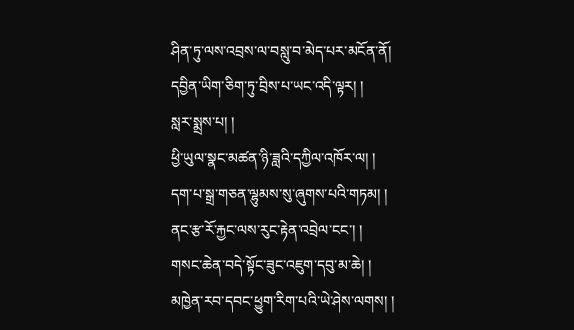ཤིན་ཏུ་ལས་འབྲས་ལ་བསླུ་བ་མེད་པར་མངོན་ནོ།
དབྱིན་ཡིག་ཅིག་ཏུ་བྲིས་པ་ཡང་འདི་ལྟར། །
སླར་སྨྲས་པ། །
ཕྱི་ཡུལ་སྣང་མཚན་ཉི་ཟླའི་དཀྱིལ་འཁོར་ལ། །
དག་པ་སྒྲ་གཅན་ལྷུམས་སུ་ཞུགས་པའི་གཏམ། །
ནང་རྩ་རོ་རྐྱང་ལས་རུང་རྟེན་འབྲེལ་ངང་། །
གསང་ཆེན་བདེ་སྟོང་ཟུང་འཇུག་དབུ་མ་ཆེ། །
མཁྱེན་རབ་དབང་ཕྱུག་རིག་པའི་ཡེ་ཤེས་ལགས། །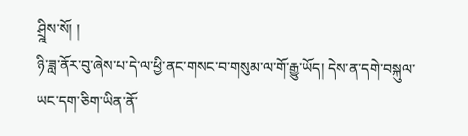ཤྲྰིས་སོ། །
ཉི་ཟླ་ནོར་བུ་ཞེས་པ་དེ་ལ་ཕྱི་ནང་གསང་བ་གསུམ་ལ་གོ་རྒྱུ་ཡོད། དེས་ན་དགེ་བསྐུལ་ཡང་དག་ཅིག་ཡིན་ནོ་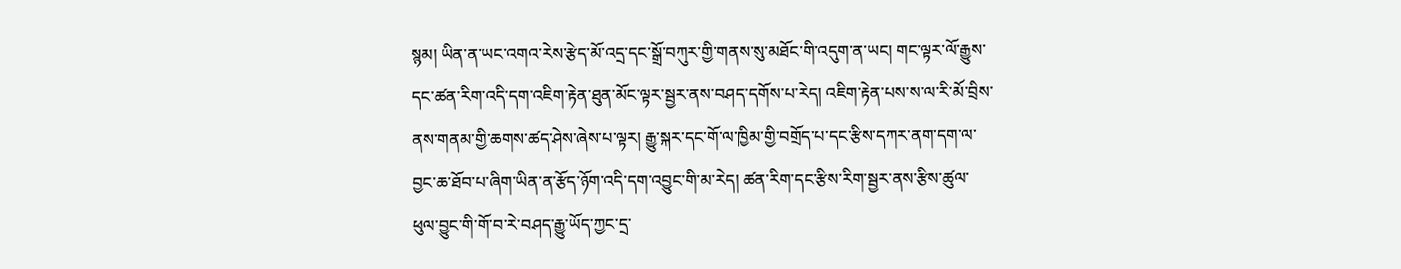སྙམ། ཡིན་ན་ཡང་འགའ་རེས་རྩེད་མོ་འདྲ་དང་སྒྲོ་བཀུར་གྱི་གནས་སུ་མཐོང་གི་འདུག་ན་ཡང། གང་ལྟར་ལོ་རྒྱུས་དང་ཚན་རིག་འདི་དག་འཇིག་རྟེན་ཐུན་མོང་ལྟར་སྦྱར་ནས་བཤད་དགོས་པ་རེད། འཇིག་རྟེན་པས་ས་ལ་རི་མོ་བྲིས་ནས་གནམ་གྱི་ཆགས་ཚད་ཤེས་ཞེས་པ་ལྟར། རྒྱུ་སྐར་དང་གོ་ལ་ཁྱིམ་གྱི་བགྲོད་པ་དང་རྩིས་དཀར་ནག་དག་ལ་བྱང་ཆ་ཐོབ་པ་ཞིག་ཡིན་ན་རྩོད་ཉོག་འདི་དག་འབྱུང་གི་མ་རེད། ཚན་རིག་དང་རྩིས་རིག་སྦྱར་ནས་རྩིས་ཚུལ་ཕུལ་བྱུང་གི་གོ་བ་རེ་བཤད་རྒྱུ་ཡོད་ཀྱང་དྲ་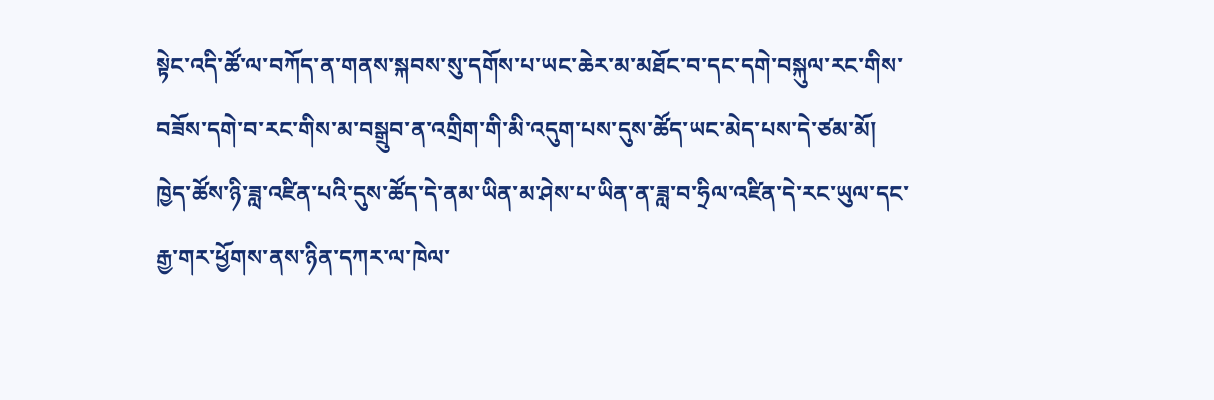སྟེང་འདི་ཚོ་ལ་བཀོད་ན་གནས་སྐབས་སུ་དགོས་པ་ཡང་ཆེར་མ་མཐོང་བ་དང་དགེ་བསྐུལ་རང་གིས་བཟོས་དགེ་བ་རང་གིས་མ་བསྒྲུབ་ན་འགྲིག་གི་མི་འདུག་པས་དུས་ཚོད་ཡང་མེད་པས་དེ་ཙམ་མོ། ཁྱེད་ཚོས་ཉི་ཟླ་འཛིན་པའི་དུས་ཚོད་དེ་ནམ་ཡིན་མ་ཤེས་པ་ཡིན་ན་ཟླ་བ་ཧྲིལ་འཛིན་དེ་རང་ཡུལ་དང་རྒྱ་གར་ཕྱོགས་ནས་ཉིན་དཀར་ལ་ཁེལ་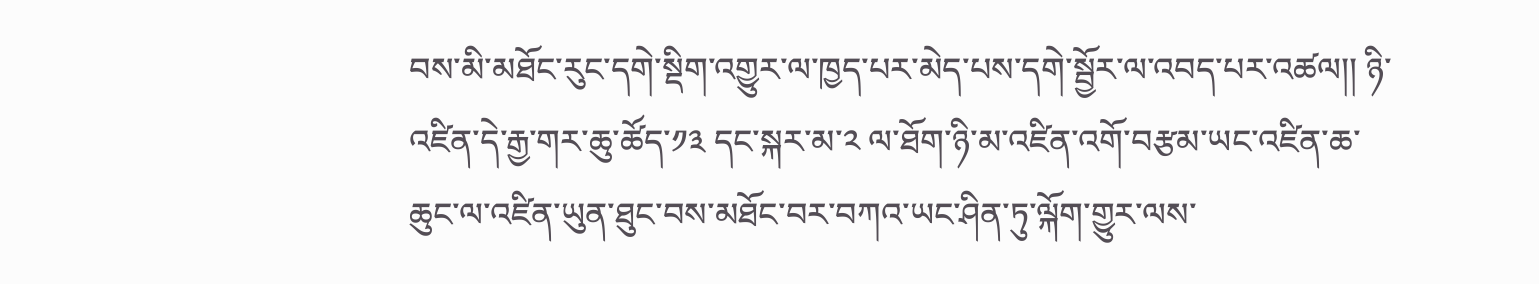བས་མི་མཐོང་རུང་དགེ་སྡིག་འགྱུར་ལ་ཁྱད་པར་མེད་པས་དགེ་སྦྱོར་ལ་འབད་པར་འཚལ།། ཉི་འཛིན་དེ་རྒྱ་གར་ཆུ་ཚོད་༡༣ དང་སྐར་མ་༢ ལ་ཐོག་ཉི་མ་འཛིན་འགོ་བརྩམ་ཡང་འཛིན་ཆ་ཆུང་ལ་འཛིན་ཡུན་ཐུང་བས་མཐོང་བར་བཀའ་ཡང་ཤིན་ཏུ་ལྐོག་གྱུར་ལས་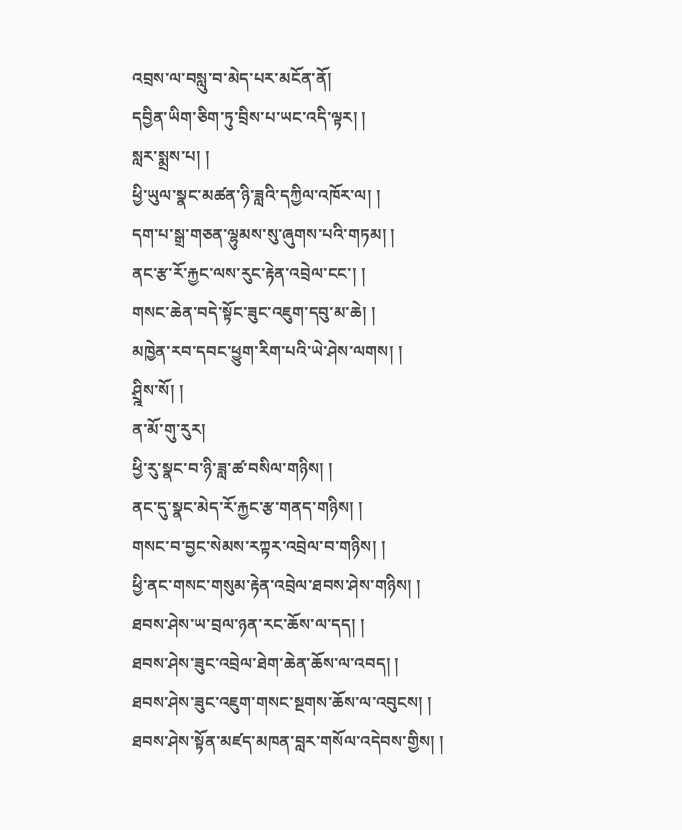འབྲས་ལ་བསླུ་བ་མེད་པར་མངོན་ནོ།
དབྱིན་ཡིག་ཅིག་ཏུ་བྲིས་པ་ཡང་འདི་ལྟར། །
སླར་སྨྲས་པ། །
ཕྱི་ཡུལ་སྣང་མཚན་ཉི་ཟླའི་དཀྱིལ་འཁོར་ལ། །
དག་པ་སྒྲ་གཅན་ལྷུམས་སུ་ཞུགས་པའི་གཏམ། །
ནང་རྩ་རོ་རྐྱང་ལས་རུང་རྟེན་འབྲེལ་ངང་། །
གསང་ཆེན་བདེ་སྟོང་ཟུང་འཇུག་དབུ་མ་ཆེ། །
མཁྱེན་རབ་དབང་ཕྱུག་རིག་པའི་ཡེ་ཤེས་ལགས། །
ཤྲྰིས་སོ། །
ན་མོ་གུ་རུར།
ཕྱི་རུ་སྣང་བ་ཉི་ཟླ་ཚ་བསིལ་གཉིས། །
ནང་དུ་སྣང་མེད་རོ་རྐྱང་རྩ་གནད་གཉིས། །
གསང་བ་བྱང་སེམས་རཀྟར་འབྲེལ་བ་གཉིས། །
ཕྱི་ནང་གསང་གསུམ་རྟེན་འབྲེལ་ཐབས་ཤེས་གཉིས། །
ཐབས་ཤེས་ཡ་བྲལ་ཉན་རང་ཆོས་ལ་དད། །
ཐབས་ཤེས་ཟུང་འབྲེལ་ཐེག་ཆེན་ཆོས་ལ་འབད། །
ཐབས་ཤེས་ཟུང་འཇུག་གསང་སྔགས་ཆོས་ལ་འབུངས། །
ཐབས་ཤེས་སྟོན་མཛད་མཁན་བླར་གསོལ་འདེབས་གྱིས། །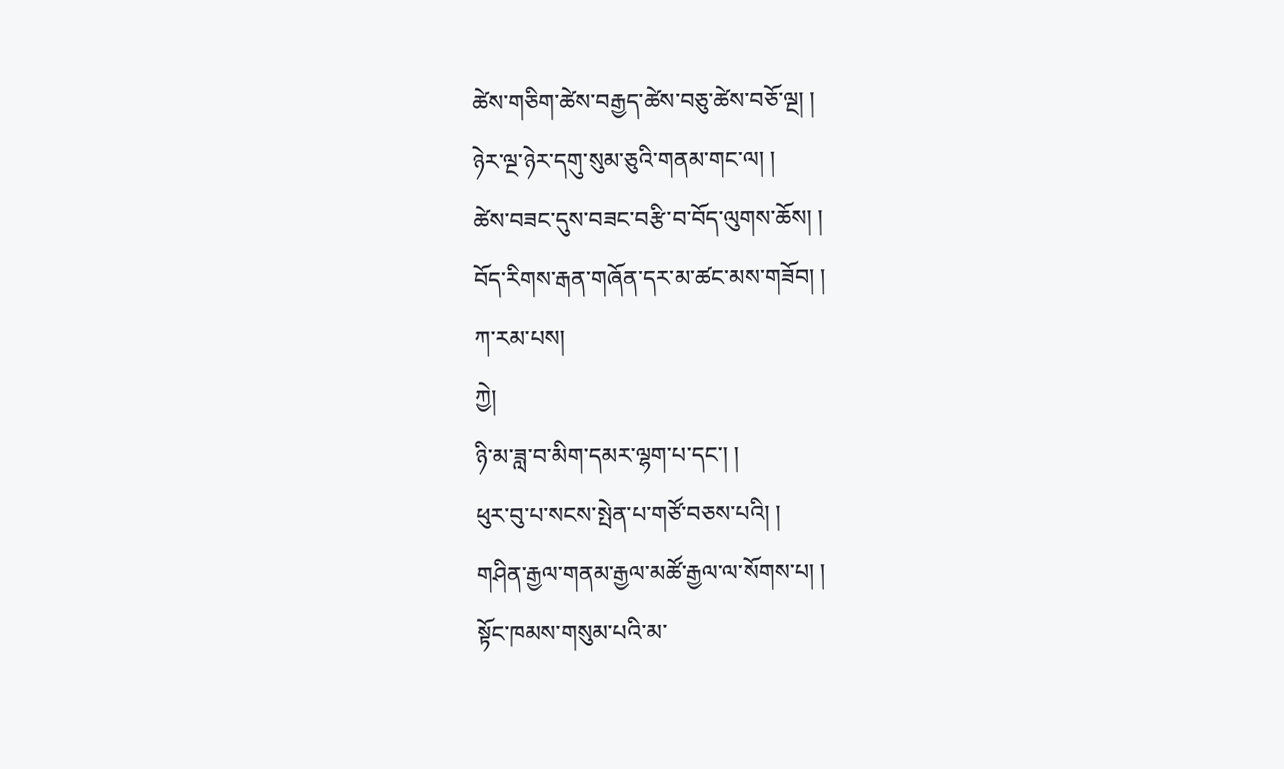ཚེས་གཅིག་ཚེས་བརྒྱད་ཚེས་བཅུ་ཚེས་བཅོ་ལྔ། །
ཉེར་ལྔ་ཉེར་དགུ་སུམ་ཅུའི་གནམ་གང་ལ། །
ཚེས་བཟང་དུས་བཟང་བརྩི་བ་བོད་ལུགས་ཆོས། །
བོད་རིགས་རྒན་གཞོན་དར་མ་ཚང་མས་གཟོབ། །
ཀ་རམ་པས།
ཀྱེ།
ཉི་མ་ཟླ་བ་མིག་དམར་ལྷག་པ་དང་། །
ཕུར་བུ་པ་སངས་སྤེན་པ་གཙོ་བཅས་པའི། །
གཤིན་རྒྱལ་གནམ་རྒྱལ་མཚོ་རྒྱལ་ལ་སོགས་པ། །
སྟོང་ཁམས་གསུམ་པའི་མ་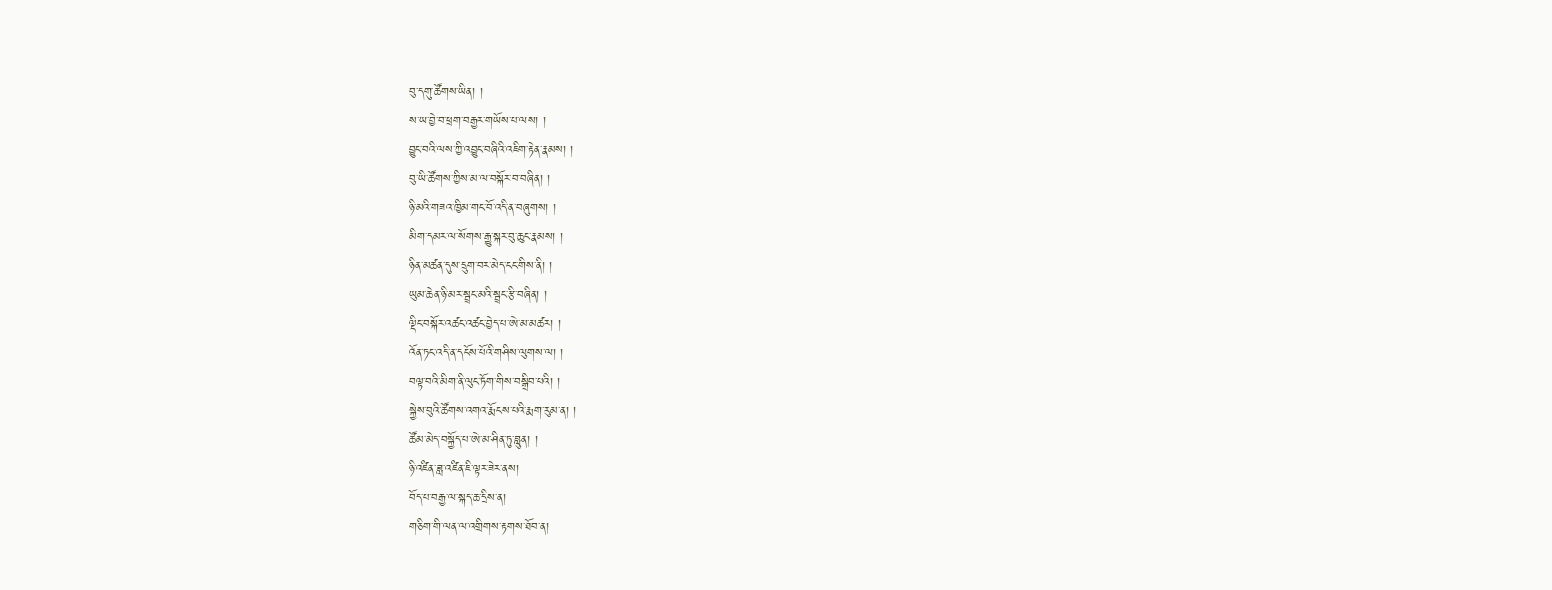བུ་དགུ་ཚོགས་ཡིན། །
ས་ཡ་བྱེ་བ་ཕྲག་བརྒྱར་གཡོས་པ་ལས། །
བྱུང་བའི་ལས་ཀྱི་འབྱུང་བཞིའི་འཇིག་རྟེན་རྣམས། །
བུ་ཡི་ཚོགས་ཀྱིས་མ་ལ་བསྐོར་བ་བཞིན། །
ཉི་མའི་གཟའ་ཁྱིམ་གང་བོ་འདི་ན་བཞུགས། །
མིག་དམར་ལ་སོགས་རྒྱུ་སྐར་བུ་ཆུང་རྣམས། །
ཉིན་མཚན་དུས་དྲུག་བར་མེད་ངང་གིས་ནི། །
ཡུམ་ཆེན་ཉི་མར་སྦྲང་མའི་སྦྲང་རྩི་བཞིན། །
ལྡིང་བསྐོར་འཚང་འཚང་བྱེད་པ་ཨེ་མ་མཚར། །
འོན་ཏང་འདི་ན་དངོས་པོའི་གཤིས་ལུགས་ལ། །
བལྟ་བའི་མིག་ནི་ལུང་ཏོག་གིས་བསྒྲིབ་པའི། །
སྐྱེས་བུའི་ཚོགས་འགའ་རྨོངས་པའི་རྨག་རུམ་ན། །
ཚོམ་མེད་བསྐྱོད་པ་ཨེ་མ་ཤིན་ཏུ་བླུན། །
ཉི་འཛིན་ཟླ་འཛིན་ཇི་ལྟར་ཟེར་ནས།
བོད་པ་བརྒྱ་ལ་སྐད་ཆ་དྲིས་ན།
གཅིག་གི་ལན་ལ་འགྲིགས་རྟགས་ཐོབ་ན།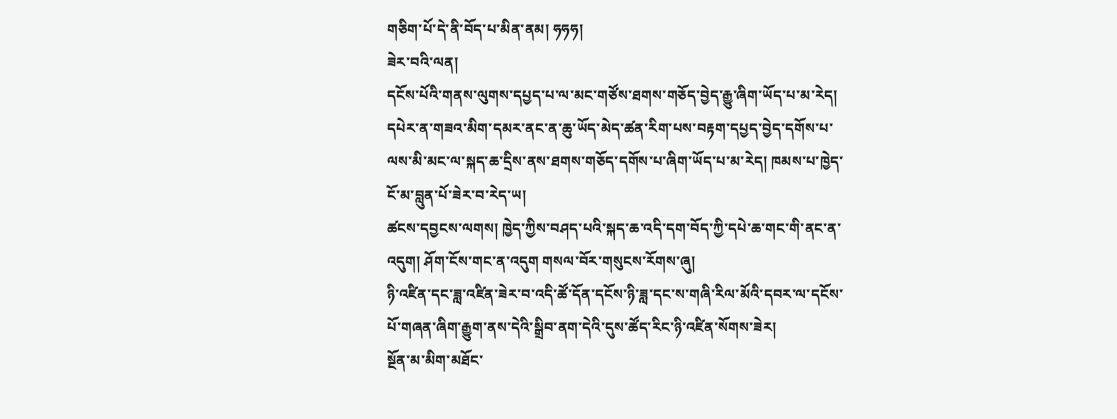གཅིག་པོ་དེ་ནི་བོད་པ་མིན་ནམ། ཧཧཧ།
ཟེར་བའི་ལན།
དངོས་པོའི་གནས་ལུགས་དཔྱད་པ་ལ་མང་གཙོས་ཐགས་གཅོད་བྱེད་རྒྱུ་ཞིག་ཡོད་པ་མ་རེད། དཔེར་ན་གཟའ་མིག་དམར་ནང་ན་ཆུ་ཡོད་མེད་ཚན་རིག་པས་བརྟག་དཔྱད་བྱེད་དགོས་པ་ལས་མི་མང་ལ་སྐད་ཆ་དྲིས་ནས་ཐགས་གཅོད་དགོས་པ་ཞིག་ཡོད་པ་མ་རེད། ཁམས་པ་ཁྱེད་ངོ་མ་བླུན་པོ་ཟེར་བ་རེད་ཡ།
ཚངས་དབྱངས་ལགས། ཁྱེད་ཀྱིས་བཤད་པའི་སྐད་ཆ་འདི་དག་བོད་ཀྱི་དཔེ་ཆ་གང་གི་ནང་ན་འདུག། ཤོག་ངོས་གང་ན་འདུག གསལ་བོར་གསུངས་རོགས་ཞུ།
ཉི་འཛིན་དང་ཟླ་འཛིན་ཟེར་བ་འདི་ཚོ་དོན་དངོས་ཉི་ཟླ་དང་ས་གཞི་རིལ་མོའི་དབར་ལ་དངོས་པོ་གཞན་ཞིག་རྒྱུག་ནས་དེའི་སྒྲིབ་ནག་དེའི་དུས་ཚོད་རིང་ཉི་འཛིན་སོགས་ཟེར།
སྔོན་མ་མིག་མཐོང་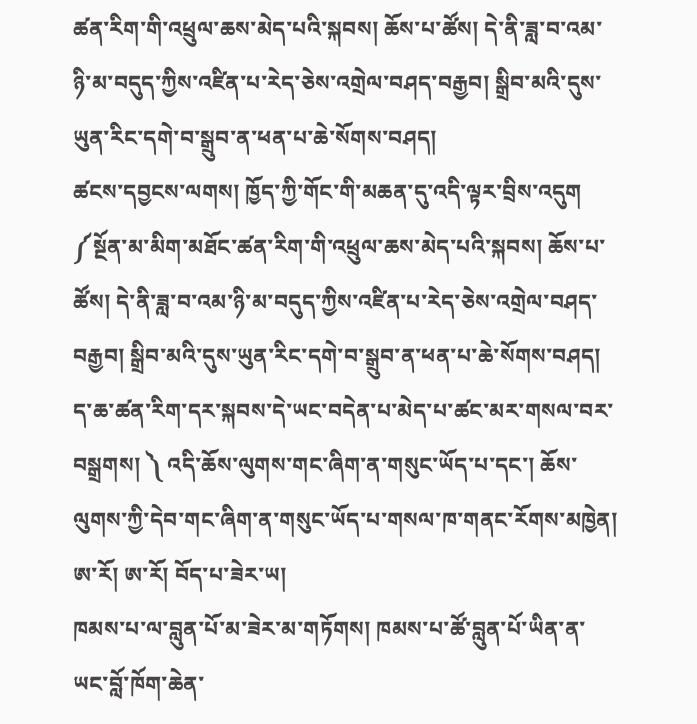ཚན་རིག་གི་འཕྲུལ་ཆས་མེད་པའི་སྐབས། ཆོས་པ་ཚོས། དེ་ནི་ཟླ་བ་འམ་ཉི་མ་བདུད་ཀྱིས་འཛིན་པ་རེད་ཅེས་འགྲེལ་བཤད་བརྒྱབ། སྒྲིབ་མའི་དུས་ཡུན་རིང་དགེ་བ་སྒྲུབ་ན་ཕན་པ་ཆེ་སོགས་བཤད།
ཚངས་དབྱངས་ལགས། ཁྱོད་ཀྱི་གོང་གི་མཆན་དུ་འདི་ལྟར་བྲིས་འདུག ༼སྔོན་མ་མིག་མཐོང་ཚན་རིག་གི་འཕྲུལ་ཆས་མེད་པའི་སྐབས། ཆོས་པ་ཚོས། དེ་ནི་ཟླ་བ་འམ་ཉི་མ་བདུད་ཀྱིས་འཛིན་པ་རེད་ཅེས་འགྲེལ་བཤད་བརྒྱབ། སྒྲིབ་མའི་དུས་ཡུན་རིང་དགེ་བ་སྒྲུབ་ན་ཕན་པ་ཆེ་སོགས་བཤད། ད་ཆ་ཚན་རིག་དར་སྐབས་དེ་ཡང་བདེན་པ་མེད་པ་ཚང་མར་གསལ་བར་བསྒྲགས། ༽ འདི་ཆོས་ལུགས་གང་ཞིག་ན་གསུང་ཡོད་པ་དང་། ཆོས་ལུགས་ཀྱི་དེབ་གང་ཞིག་ན་གསུང་ཡོད་པ་གསལ་ཁ་གནང་རོགས་མཁྱེན།
ཨ་རོ། ཨ་རོ། བོད་པ་ཟེར་ཡ།
ཁམས་པ་ལ་བླུན་པོ་མ་ཟེར་མ་གཏོགས། ཁམས་པ་ཚོ་བླུན་པོ་ཡིན་ན་ཡང་བློ་ཁོག་ཆེན་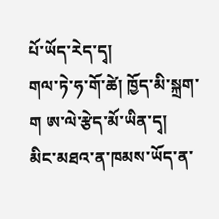པོ་ཡོད་རེད་དྭ།
གལ་ཏེ་ཧ་གོ་ཚེ། ཁྱོད་མི་སྐྲག་ག ཨ་ལེ་རྩེད་མོ་ཡིན་དྭ།
མིང་མཐའ་ན་ཁམས་ཡོད་ན་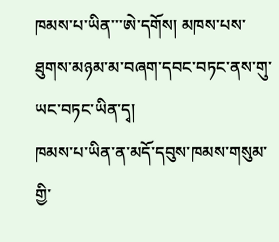ཁམས་པ་ཡིན་་་ཨེ་དགོས། མཁས་པས་ཐུགས་མཉམ་མ་བཞག་དབང་བཏང་ནས་གུ་ཡང་བཏང་ཡིན་དྭ།
ཁམས་པ་ཡིན་ན་མདོ་དབུས་ཁམས་གསུམ་གྱི་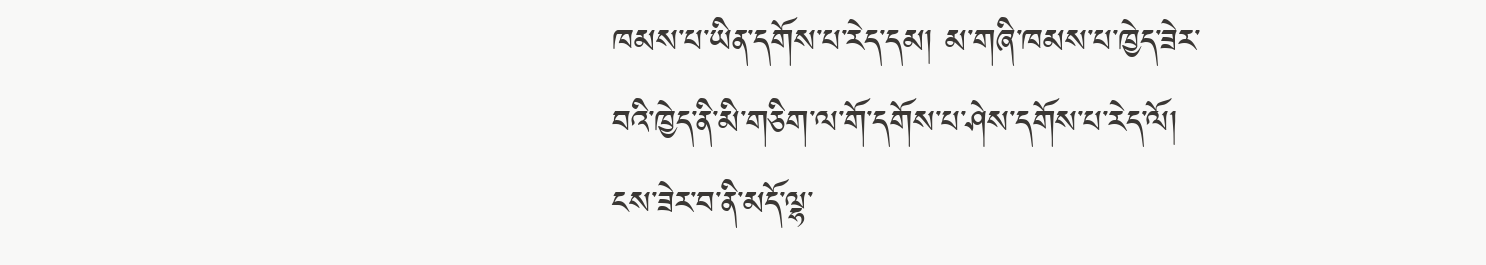ཁམས་པ་ཡིན་དགོས་པ་རེད་དམ། མ་གཞི་ཁམས་པ་ཁྱེད་ཟེར་བའི་ཁྱེད་ནི་མི་གཅིག་ལ་གོ་དགོས་པ་ཤེས་དགོས་པ་རེད་ལོ།
ངས་ཟེར་བ་ནི་མདོ་ལྷ་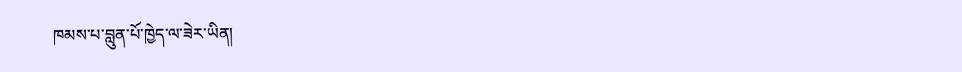ཁམས་པ་བླུན་པོ་ཁྱེད་ལ་ཟེར་ཡིན།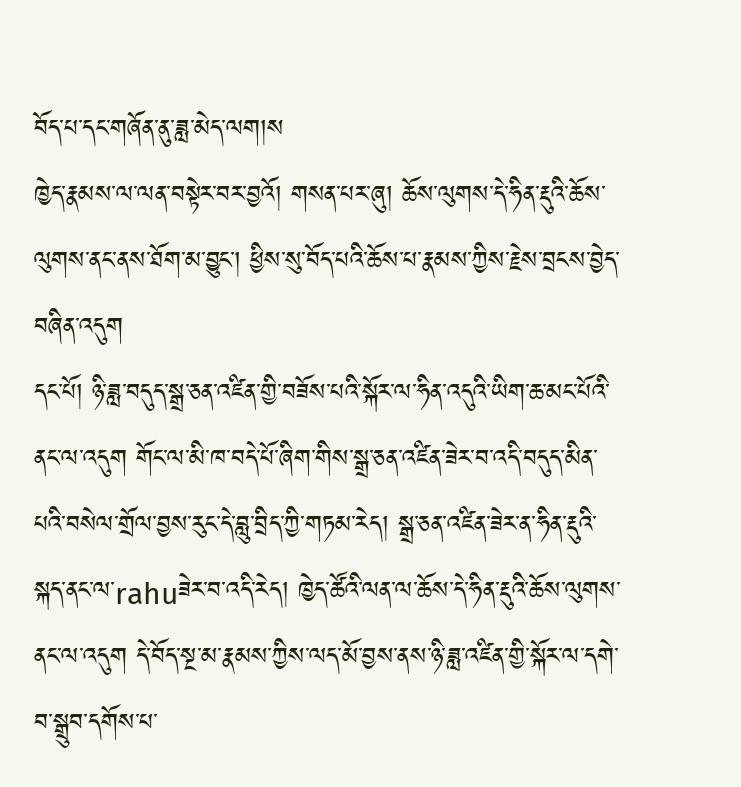བོད་པ་དང་གཞོན་ནུ་ཟླ་མེད་ལག།ས
ཁྱེད་རྣམས་ལ་ལན་བསྟེར་བར་བྱའོ། གསན་པར་ཞུ། ཆོས་ལུགས་དེ་ཧིན་རྡུའི་ཆོས་ལུགས་ནང་ནས་ཐོག་མ་བྱུང་། ཕྱིས་སུ་བོད་པའི་ཆོས་པ་རྣམས་ཀྱིས་རྗེས་བྲངས་བྱེད་བཞིན་འདུག
དང་པོ། ཉི་ཟླ་བདུད་སྒྲ་ཅན་འཛིན་གྱི་བཟོས་པའི་སྐོར་ལ་ཧིན་འདུའི་ཡིག་ཆ་མང་པོའི་ནང་ལ་འདུག གོང་ལ་མི་ཁ་བདེ་པོ་ཞིག་གིས་སྒྲ་ཅན་འཛིན་ཟེར་བ་འདི་བདུད་མིན་པའི་བསེལ་གྲོལ་བྱས་རུང་དེ་བླུ་བྲིད་ཀྱི་གཏམ་རེད། སྒྲ་ཅན་འཛིན་ཟེར་ན་ཧིན་རྡུའི་སྐད་ནང་ལ་rahuཟེར་བ་འདི་རེད། ཁྱེད་ཚོའི་ལན་ལ་ཆོས་དེ་ཧིན་རྡུའི་ཆོས་ལུགས་ནང་ལ་འདུག དེ་བོད་སྔ་མ་རྣམས་ཀྱིས་ལད་མོ་བྱས་ནས་ཉི་ཟླ་འཛིན་གྱི་སྐོར་ལ་དགེ་བ་སྒྲུབ་དགོས་པ་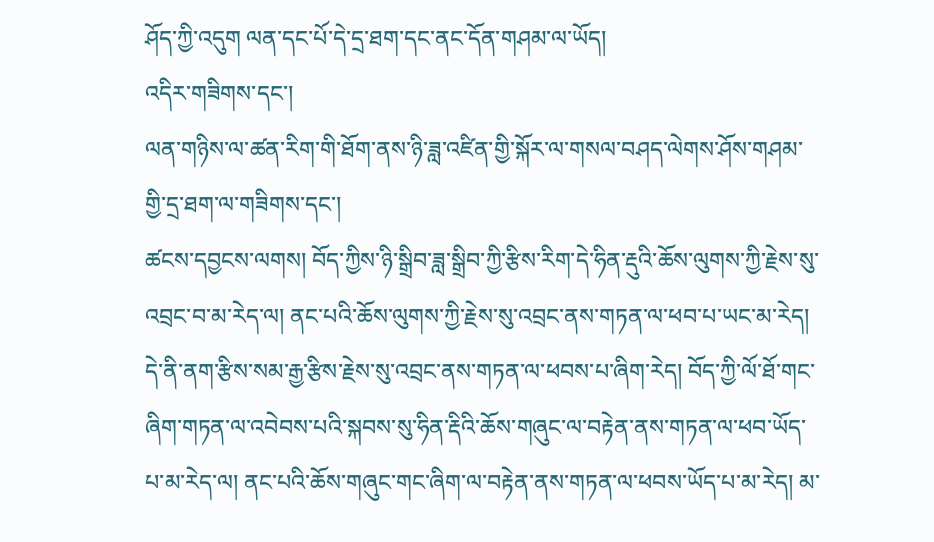ཤོད་ཀྱི་འདུག ལན་དང་པོ་དེ་དྲ་ཐག་དང་ནང་དོན་གཤམ་ལ་ཡོད།
འདིར་གཟིགས་དང་།
ལན་གཉིས་ལ་ཚན་རིག་གི་ཐོག་ནས་ཉི་ཟླ་འཛིན་གྱི་སྐོར་ལ་གསལ་བཤད་ལེགས་ཤོས་གཤམ་གྱི་དྲ་ཐག་ལ་གཟིགས་དང་།
ཚངས་དབྱངས་ལགས། བོད་ཀྱིས་ཉི་སྒྲིབ་ཟླ་སྒྲིབ་ཀྱི་རྩིས་རིག་དེ་ཧིན་རྡུའི་ཆོས་ལུགས་ཀྱི་རྗེས་སུ་འབྲང་བ་མ་རེད་ལ། ནང་པའི་ཆོས་ལུགས་ཀྱི་རྗེས་སུ་འབྲང་ནས་གཏན་ལ་ཕབ་པ་ཡང་མ་རེད། དེ་ནི་ནག་རྩིས་སམ་རྒྱ་རྩིས་རྗེས་སུ་འབྲང་ནས་གཏན་ལ་ཕབས་པ་ཞིག་རེད། བོད་ཀྱི་ལོ་ཐོ་གང་ཞིག་གཏན་ལ་འབེབས་པའི་སྐབས་སུ་ཧིན་རྡིའི་ཆོས་གཞུང་ལ་བརྟེན་ནས་གཏན་ལ་ཕབ་ཡོད་པ་མ་རེད་ལ། ནང་པའི་ཆོས་གཞུང་གང་ཞིག་ལ་བརྟེན་ནས་གཏན་ལ་ཕབས་ཡོད་པ་མ་རེད། མ་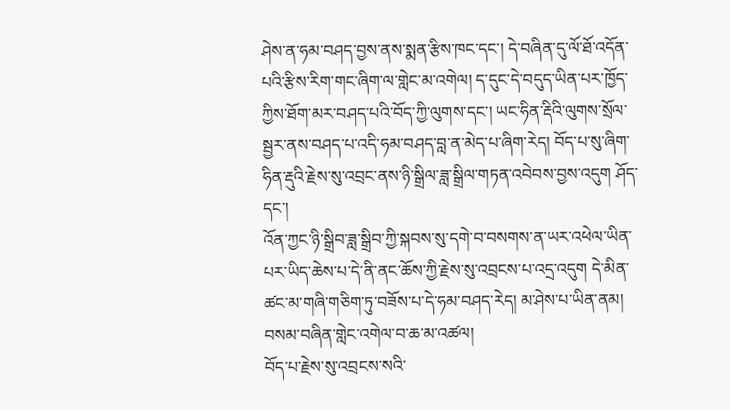ཤེས་ན་ཧམ་བཤད་བྱས་ནས་སྨན་རྩིས་ཁང་དང་། དེ་བཞིན་དུ་ལོ་ཐོ་འདོན་པའི་རྩིས་རིག་གང་ཞིག་ལ་གླེང་མ་འགེལ། ད་དུང་དེ་བདུད་ཡིན་པར་ཁྱོད་ཀྱིས་ཐོག་མར་བཤད་པའི་བོད་ཀྱི་ལུགས་དང་། ཡང་ཧིན་རྡིའི་ལུགས་སྲོལ་སྦྱར་ནས་བཤད་པ་འདི་ཧམ་བཤད་བླ་ན་མེད་པ་ཞིག་རེད། བོད་པ་སུ་ཞིག་ཧིན་རྡུའི་རྗེས་སུ་འབྲང་ནས་ཉི་སྒྲིལ་ཟླ་སྒྲིལ་གཏན་འབེབས་བྱས་འདུག ཤོད་དང་།
འོན་ཀྱང་ཉི་སྒྲིབ་ཟླ་སྒྲིབ་ཀྱི་སྐབས་སུ་དགེ་བ་བསགས་ན་ཡར་འཕེལ་ཡིན་པར་ཡིད་ཆེས་པ་དེ་ནི་ནང་ཆོས་ཀྱི་རྗེས་སུ་འབྲངས་པ་འདྲ་འདུག དེ་མིན་ཚང་མ་གཞི་གཅིག་ཏུ་བཟོས་པ་དེ་ཧམ་བཤད་རེད། མ་ཤེས་པ་ཡིན་ནམ། བསམ་བཞིན་གླེང་འགེལ་བ་ཆ་མ་འཚལ།
བོད་པ་རྗེས་སུ་འབྲངས་སའི་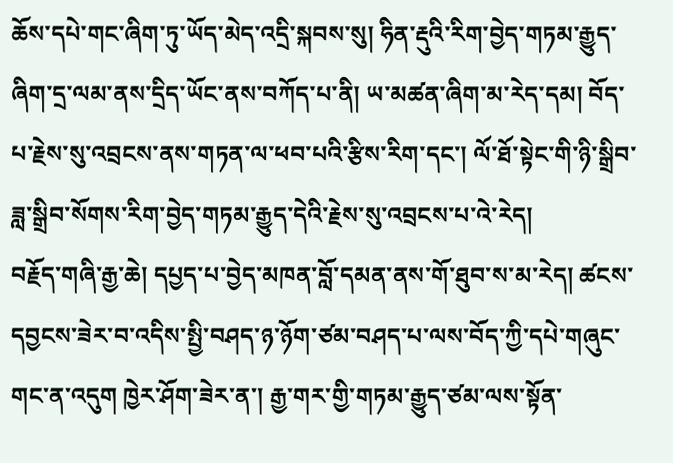ཆོས་དཔེ་གང་ཞིག་ཏུ་ཡོད་མེད་འདྲི་སྐབས་སུ། ཧིན་རྡུའི་རིག་བྱེད་གཏམ་རྒྱུད་ཞིག་དྲ་ལམ་ནས་དྲིད་ཡོང་ནས་བཀོད་པ་ནི། ཡ་མཚན་ཞིག་མ་རེད་དམ། བོད་པ་རྗེས་སུ་འབྲངས་ནས་གཏན་ལ་ཕབ་པའི་རྩིས་རིག་དང་། ལོ་ཐོ་སྟེང་གི་ཉི་སྒྲིབ་ཟླ་སྒྲིབ་སོགས་རིག་བྱེད་གཏམ་རྒྱུད་དེའི་རྗེས་སུ་འབྲངས་པ་འེ་རེད།
བརྗོད་གཞི་རྒྱ་ཆེ། དཔྱད་པ་བྱེད་མཁན་བློ་དམན་ནས་གོ་ཐུབ་ས་མ་རེད། ཚངས་དབྱངས་ཟེར་བ་འདིས་སྤྱི་བཤད་ཉ་ཉོག་ཙམ་བཤད་པ་ལས་བོད་ཀྱི་དཔེ་གཞུང་གང་ན་འདུག ཁྱེར་ཤོག་ཟེར་ན་། རྒྱ་གར་གྱི་གཏམ་རྒྱུད་ཙམ་ལས་སྟོན་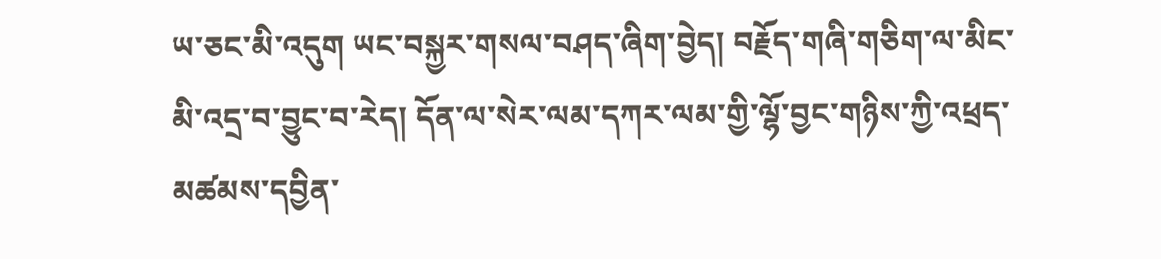ཡ་ཅང་མི་འདུག ཡང་བསྐྱར་གསལ་བཤད་ཞིག་བྱེད། བརྗོད་གཞི་གཅིག་ལ་མིང་མི་འདྲ་བ་བྱུང་བ་རེད། དོན་ལ་སེར་ལམ་དཀར་ལམ་གྱི་ལྷོ་བྱང་གཉིས་ཀྱི་འཕྲད་མཚམས་དབྱིན་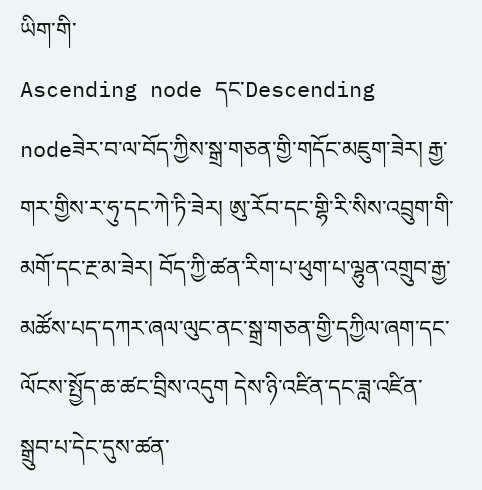ཡིག་གི་
Ascending node དང་Descending nodeཟེར་བ་ལ་བོད་ཀྱིས་སྒྲ་གཅན་གྱི་གདོང་མཇུག་ཟེར། རྒྱ་གར་གྱིས་ར་ཧུ་དང་ཀེ་ཏི་ཟེར། ཨུ་རོབ་དང་གྷི་རི་སིས་འབྲུག་གི་མགོ་དང་རྔ་མ་ཟེར། བོད་ཀྱི་ཚན་རིག་པ་ཕུག་པ་ལྷུན་འགྲུབ་རྒྱ་མཚོས་པད་དཀར་ཞལ་ལུང་ནང་སྒྲ་གཅན་གྱི་དཀྱིལ་ཞག་དང་ལོངས་སྤྱོད་ཆ་ཚང་བྲིས་འདུག དེས་ཉི་འཛིན་དང་ཟླ་འཛིན་སྒྲུབ་པ་དེང་དུས་ཚན་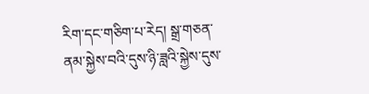རིག་དང་གཅིག་པ་རེད། སྒྲ་གཅན་ནམ་སྐྱེས་བའི་དུས་ཉི་ཟླའི་སྐྱེས་དུས་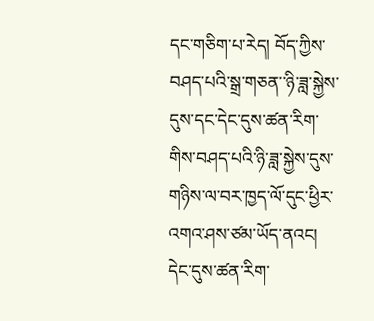དང་གཅིག་པ་རེད། བོད་ཀྱིས་བཤད་པའི་སྒྲ་གཅན་་ཉི་ཟླ་སྐྱེས་དུས་དང་དེང་དུས་ཚན་རིག་གིས་བཤད་པའི་ཉི་ཟླ་སྐྱེས་དུས་གཉིས་ལ་བར་ཁྱད་ལོ་དུང་ཕྱིར་འགའ་ཤས་ཙམ་ཡོད་ནའང། དེང་དུས་ཚན་རིག་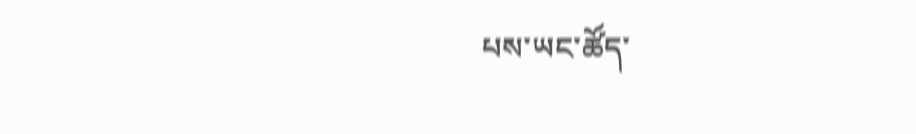པས་ཡང་ཚོད་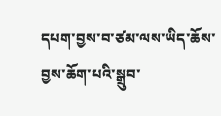དཔག་བྱས་བ་ཙམ་ལས་ཡིད་ཆོས་བྱས་ཆོག་པའི་སྒྲུབ་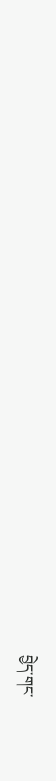བྱེད་གང་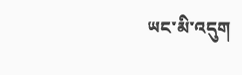ཡང་མི་འདུག